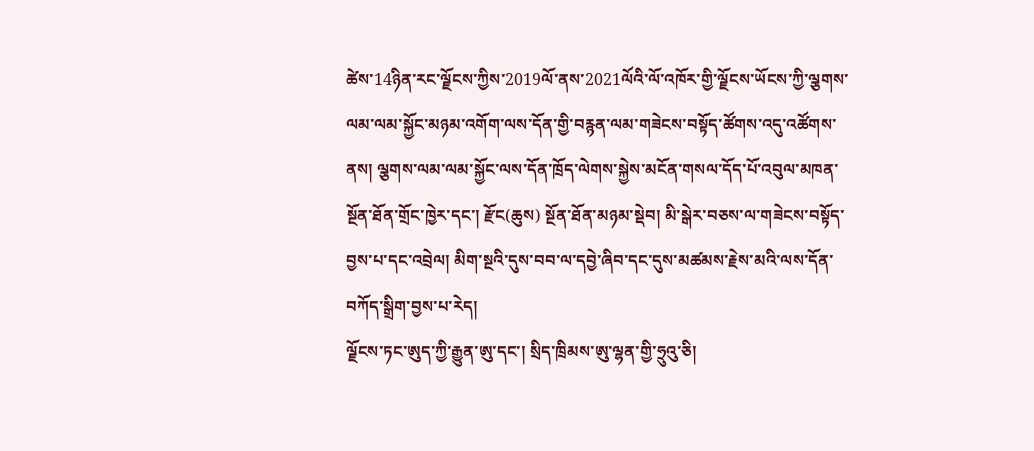ཚེས་14ཉིན་རང་ལྗོངས་ཀྱིས་2019ལོ་ནས་2021ལོའི་ལོ་འཁོར་གྱི་ལྗོངས་ཡོངས་ཀྱི་ལྕགས་ལམ་ལམ་སྐྱོང་མཉམ་འགོག་ལས་དོན་གྱི་བརྙན་ལམ་གཟེངས་བསྟོད་ཚོགས་འདུ་འཚོགས་ནས། ལྕགས་ལམ་ལམ་སྐྱོང་ལས་དོན་ཁྲོད་ལེགས་སྐྱེས་མངོན་གསལ་དོད་པོ་འབུལ་མཁན་སྔོན་ཐོན་གྲོང་ཁྱེར་དང་། རྫོང(ཆུས) སྔོན་ཐོན་མཉམ་སྡེབ། མི་སྒེར་བཅས་ལ་གཟེངས་བསྟོད་བྱས་པ་དང་འབྲེལ། མིག་སྔའི་དུས་བབ་ལ་དབྱེ་ཞིབ་དང་དུས་མཚམས་རྗེས་མའི་ལས་དོན་བཀོད་སྒྲིག་བྱས་པ་རེད།
ལྗོངས་ཏང་ཨུད་ཀྱི་རྒྱུན་ཨུ་དང་། སྲིད་ཁྲིམས་ཨུ་ལྷན་གྱི་ཧྲུའུ་ཅི།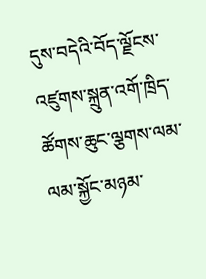དུས་བདེའི་བོད་ལྗོངས་འཛུགས་སྐྲུན་འགོ་ཁྲིད་ཚོགས་ཆུང་ལྕགས་ལམ་ལམ་སྐྱོང་མཉམ་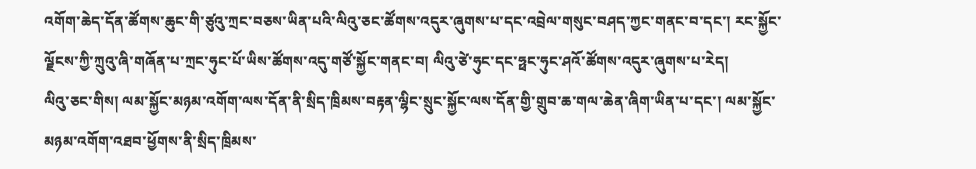འགོག་ཆེད་དོན་ཚོགས་ཆུང་གི་ཙུའུ་ཀྲང་བཅས་ཡིན་པའི་ལིའུ་ཅང་ཚོགས་འདུར་ཞུགས་པ་དང་འབྲེལ་གསུང་བཤད་ཀྱང་གནང་བ་དང་། རང་སྐྱོང་ལྗོངས་ཀྱི་ཀྲུའུ་ཞི་གཞོན་པ་ཀྲང་ཧུང་པོ་ཡིས་ཚོགས་འདུ་གཙོ་སྐྱོང་གནང་བ། ལིའུ་ཙེ་ཧུང་དང་ཧྥང་ཧུང་ཤའོ་ཚོགས་འདུར་ཞུགས་པ་རེད།
ལིའུ་ཅང་གིས། ལམ་སྐྱོང་མཉམ་འགོག་ལས་དོན་ནི་སྲིད་ཁྲིམས་བརྟན་ལྷིང་སྲུང་སྐྱོང་ལས་དོན་གྱི་གྲུབ་ཆ་གལ་ཆེན་ཞིག་ཡིན་པ་དང་། ལམ་སྐྱོང་མཉམ་འགོག་འཐབ་ཕྱོགས་ནི་སྲིད་ཁྲིམས་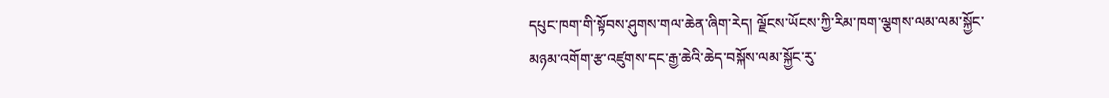དཔུང་ཁག་གི་སྟོབས་ཤུགས་གལ་ཆེན་ཞིག་རེད། ལྗོངས་ཡོངས་ཀྱི་རིམ་ཁག་ལྕགས་ལམ་ལམ་སྐྱོང་མཉམ་འགོག་རྩ་འཛུགས་དང་རྒྱ་ཆེའི་ཆེད་བསྐོས་ལམ་སྐྱོང་རུ་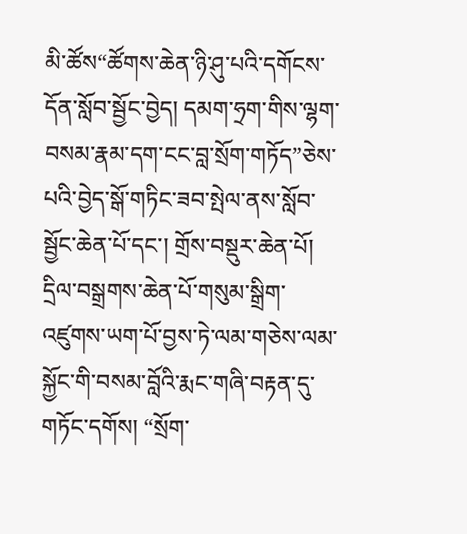མི་ཚོས“ཚོགས་ཆེན་ཉི་ཤུ་པའི་དགོངས་དོན་སློབ་སྦྱོང་བྱེད། དམག་ཧྲག་གིས་ལྷག་བསམ་རྣམ་དག་ངང་བླ་སྲོག་གཏོད”ཅེས་པའི་བྱེད་སྒོ་གཏིང་ཟབ་སྤེལ་ནས་སློབ་སྦྱོང་ཆེན་པོ་དང་། གྲོས་བསྡུར་ཆེན་པོ། དྲིལ་བསྒྲགས་ཆེན་པོ་གསུམ་སྒྲིག་འཛུགས་ཡག་པོ་བྱས་ཏེ་ལམ་གཅེས་ལམ་སྐྱོང་གི་བསམ་བློའི་རྨང་གཞི་བརྟན་དུ་གཏོང་དགོས། “སྲོག་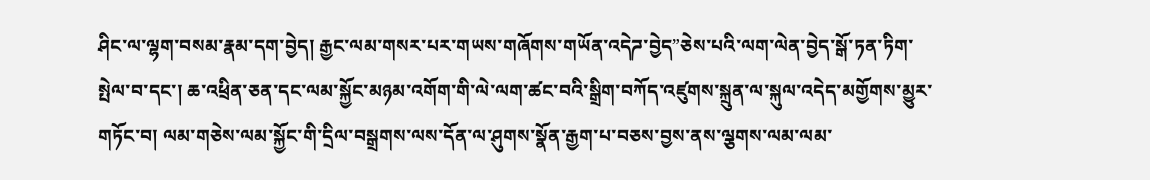ཤིང་ལ་ལྷག་བསམ་རྣམ་དག་བྱེད། རྒྱང་ལམ་གསར་པར་གཡས་གཞོགས་གཡོན་འདེཌ་བྱེད”ཅེས་པའི་ལག་ལེན་བྱེད་སྒོ་ཏན་ཏིག་སྤེལ་བ་དང་། ཆ་འཕྲིན་ཅན་དང་ལམ་སྐྱོང་མཉམ་འགོག་གི་ལེ་ལག་ཚང་བའི་སྒྲིག་བཀོད་འཛུགས་སྐྲུན་ལ་སྐུལ་འདེད་མགྱོགས་མྱུར་གཏོང་བ། ལམ་གཅེས་ལམ་སྐྱོང་གི་དྲིལ་བསྒྲགས་ལས་དོན་ལ་ཤུགས་སྣོན་རྒྱག་པ་བཅས་བྱས་ནས་ལྕགས་ལམ་ལམ་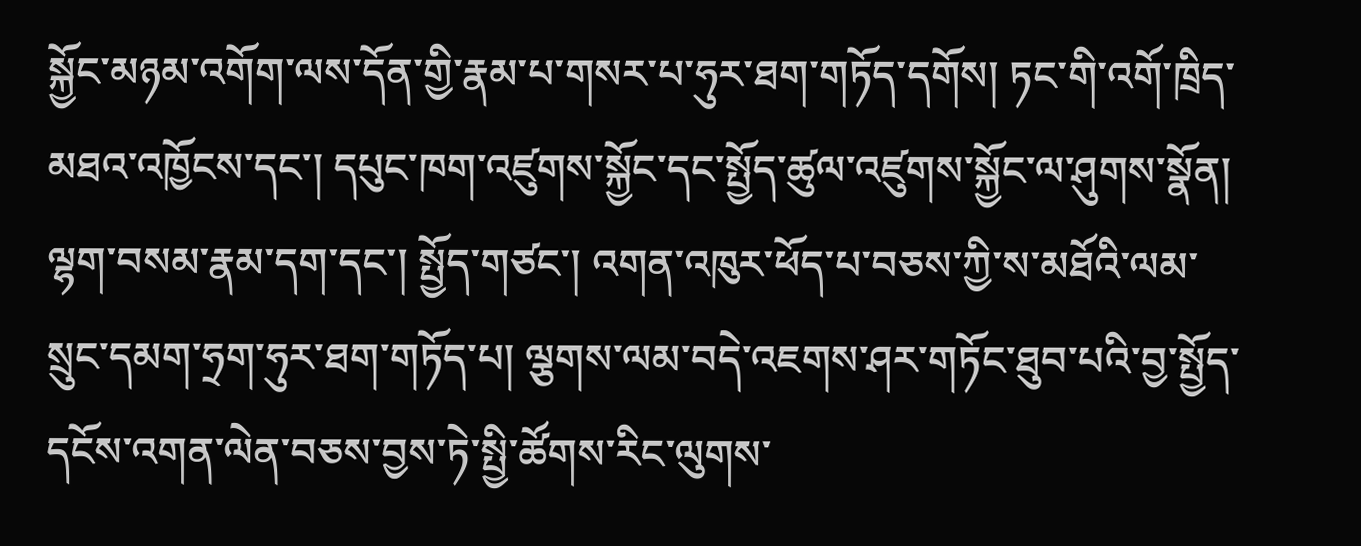སྐྱོང་མཉམ་འགོག་ལས་དོན་གྱི་རྣམ་པ་གསར་པ་ཧུར་ཐག་གཏོད་དགོས། ཏང་གི་འགོ་ཁྲིད་མཐའ་འཁྱོངས་དང་། དཔུང་ཁག་འཛུགས་སྐྱོང་དང་སྤྱོད་ཚུལ་འཛུགས་སྐྱོང་ལ་ཤུགས་སྣོན། ལྷག་བསམ་རྣམ་དག་དང་། སྤྱོད་གཙང་། འགན་འཁུར་ཕོད་པ་བཅས་ཀྱི་ས་མཐོའི་ལམ་སྲུང་དམག་ཧྲག་ཧུར་ཐག་གཏོད་པ། ལྕགས་ལམ་བདེ་འཇགས་ཤར་གཏོང་ཐུབ་པའི་བྱ་སྤྱོད་དངོས་འགན་ལེན་བཅས་བྱས་ཏེ་སྤྱི་ཚོགས་རིང་ལུགས་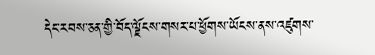དེང་རབས་ཅན་གྱི་བོད་ལྗོངས་གསར་པ་ཕྱོགས་ཡོངས་ནས་འཛུགས་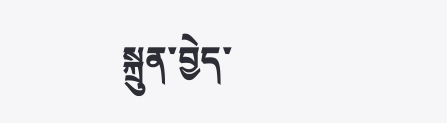སྐྲུན་བྱེད་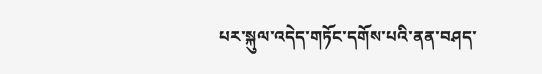པར་སྐུལ་འདེད་གཏོང་དགོས་པའི་ནན་བཤད་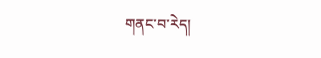གནང་བ་རེད།